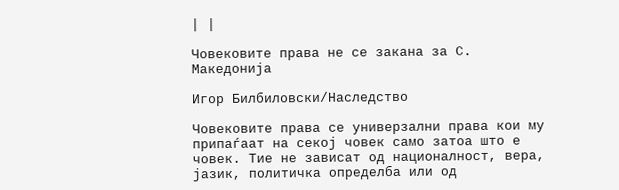| |

Човековите права не се закана за С. Македонија

Игор Билбиловски/Наследство

Човековите права се универзални права кои му припаѓаат на секој човек само затоа што е човек. Тие не зависат од националност, вера, јазик, политичка определба или од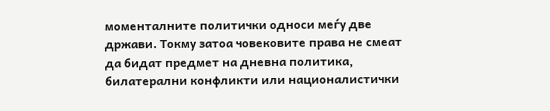моменталните политички односи меѓу две држави. Токму затоа човековите права не смеат да бидат предмет на дневна политика, билатерални конфликти или националистички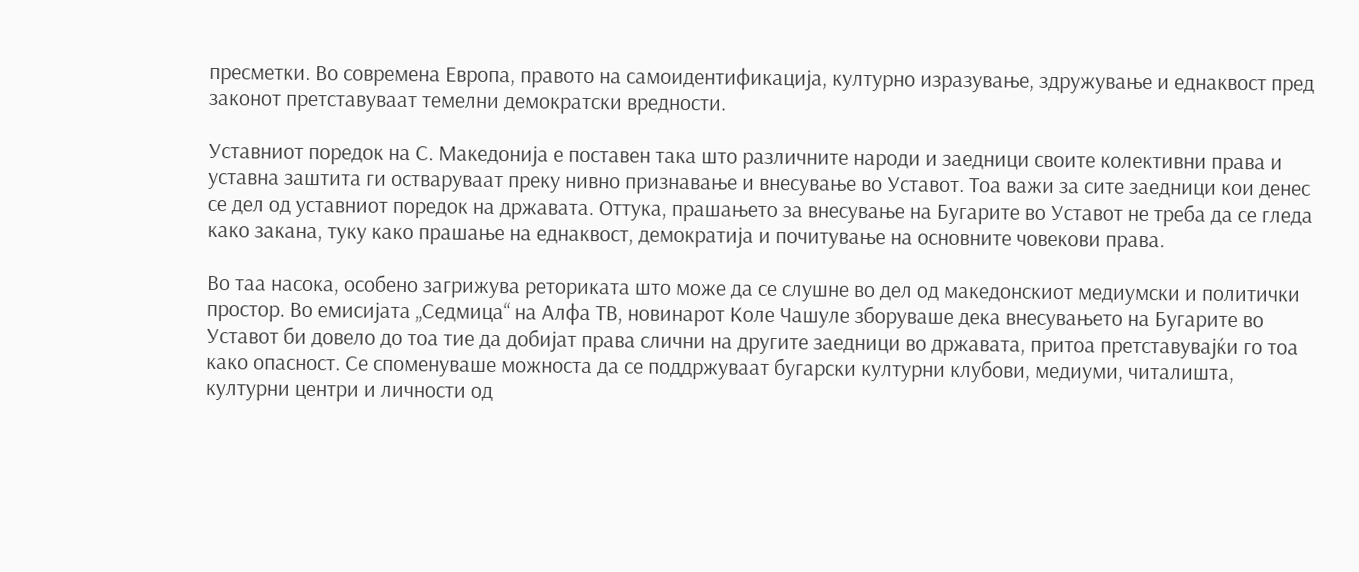пресметки. Во современа Европа, правото на самоидентификација, културно изразување, здружување и еднаквост пред законот претставуваат темелни демократски вредности.

Уставниот поредок на С. Македонија е поставен така што различните народи и заедници своите колективни права и уставна заштита ги остваруваат преку нивно признавање и внесување во Уставот. Тоа важи за сите заедници кои денес се дел од уставниот поредок на државата. Оттука, прашањето за внесување на Бугарите во Уставот не треба да се гледа како закана, туку како прашање на еднаквост, демократија и почитување на основните човекови права.

Во таа насока, особено загрижува реториката што може да се слушне во дел од македонскиот медиумски и политички простор. Во емисијата „Седмица“ на Алфа ТВ, новинарот Коле Чашуле зборуваше дека внесувањето на Бугарите во Уставот би довело до тоа тие да добијат права слични на другите заедници во државата, притоа претставувајќи го тоа како опасност. Се споменуваше можноста да се поддржуваат бугарски културни клубови, медиуми, читалишта, културни центри и личности од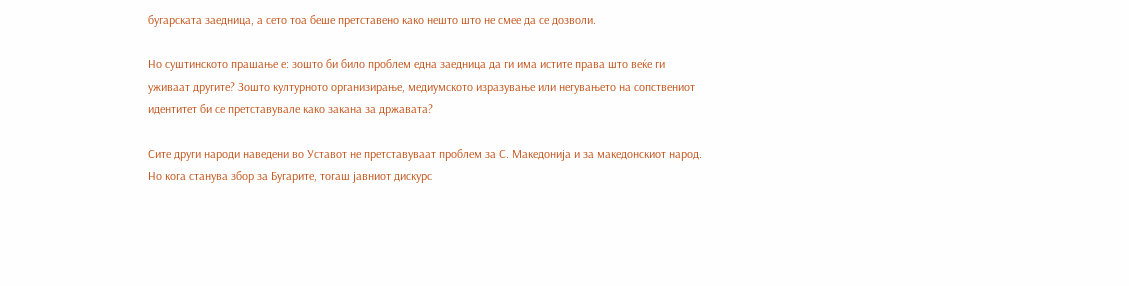бугарската заедница, а сето тоа беше претставено како нешто што не смее да се дозволи.

Но суштинското прашање е: зошто би било проблем една заедница да ги има истите права што веќе ги уживаат другите? Зошто културното организирање, медиумското изразување или негувањето на сопствениот идентитет би се претставувале како закана за државата?

Сите други народи наведени во Уставот не претставуваат проблем за С. Македонија и за македонскиот народ. Но кога станува збор за Бугарите, тогаш јавниот дискурс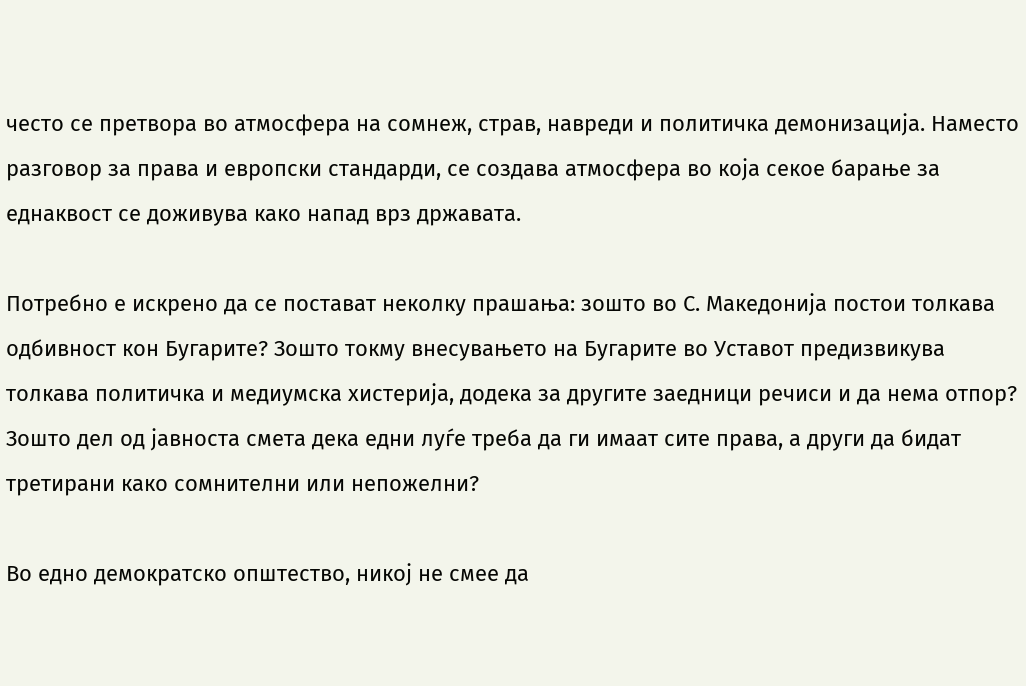често се претвора во атмосфера на сомнеж, страв, навреди и политичка демонизација. Наместо разговор за права и европски стандарди, се создава атмосфера во која секое барање за еднаквост се доживува како напад врз државата.

Потребно е искрено да се постават неколку прашања: зошто во С. Македонија постои толкава одбивност кон Бугарите? Зошто токму внесувањето на Бугарите во Уставот предизвикува толкава политичка и медиумска хистерија, додека за другите заедници речиси и да нема отпор? Зошто дел од јавноста смета дека едни луѓе треба да ги имаат сите права, а други да бидат третирани како сомнителни или непожелни?

Во едно демократско општество, никој не смее да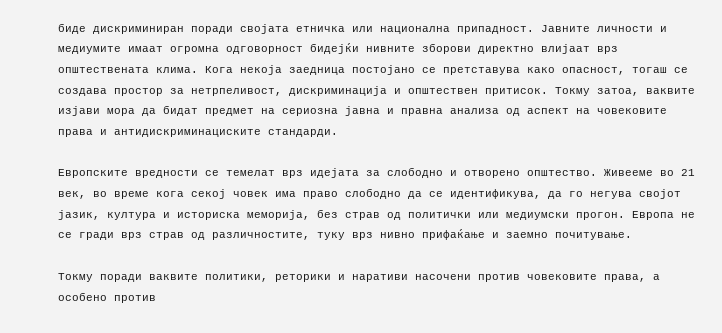биде дискриминиран поради својата етничка или национална припадност. Јавните личности и медиумите имаат огромна одговорност бидејќи нивните зборови директно влијаат врз општествената клима. Кога некоја заедница постојано се претставува како опасност, тогаш се создава простор за нетрпеливост, дискриминација и општествен притисок. Токму затоа, ваквите изјави мора да бидат предмет на сериозна јавна и правна анализа од аспект на човековите права и антидискриминациските стандарди.

Европските вредности се темелат врз идејата за слободно и отворено општество. Живееме во 21 век, во време кога секој човек има право слободно да се идентификува, да го негува својот јазик, култура и историска меморија, без страв од политички или медиумски прогон. Европа не се гради врз страв од различностите, туку врз нивно прифаќање и заемно почитување.

Токму поради ваквите политики, реторики и наративи насочени против човековите права, а особено против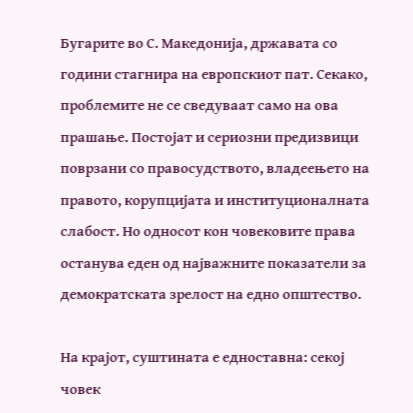Бугарите во С. Македонија, државата со години стагнира на европскиот пат. Секако, проблемите не се сведуваат само на ова прашање. Постојат и сериозни предизвици поврзани со правосудството, владеењето на правото, корупцијата и институционалната слабост. Но односот кон човековите права останува еден од најважните показатели за демократската зрелост на едно општество.

На крајот, суштината е едноставна: секој човек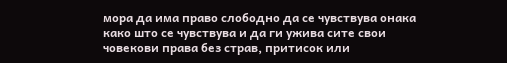мора да има право слободно да се чувствува онака како што се чувствува и да ги ужива сите свои човекови права без страв, притисок или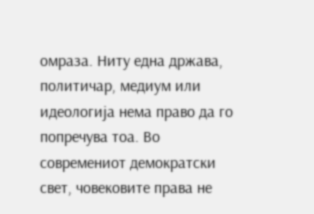омраза. Ниту една држава, политичар, медиум или идеологија нема право да го попречува тоа. Во современиот демократски свет, човековите права не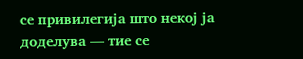се привилегија што некој ја доделува — тие се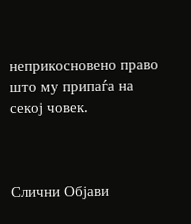неприкосновено право што му припаѓа на секој човек.



Слични Објави